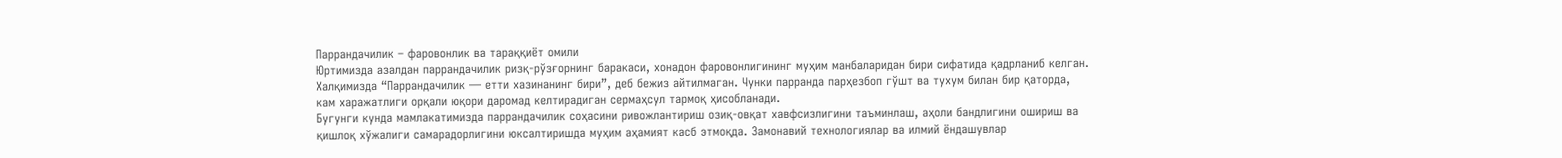Паррандачилик – фаровонлик ва тараққиёт омили
Юртимизда азалдан паррандачилик ризқ-рўзғорнинг баракаси, хонадон фаровонлигининг муҳим манбаларидан бири сифатида қадрланиб келган. Халқимизда “Паррандачилик — етти хазинанинг бири”, деб бежиз айтилмаган. Чунки парранда парҳезбоп гўшт ва тухум билан бир қаторда, кам харажатлиги орқали юқори даромад келтирадиган сермаҳсул тармоқ ҳисобланади.
Бугунги кунда мамлакатимизда паррандачилик соҳасини ривожлантириш озиқ-овқат хавфсизлигини таъминлаш, аҳоли бандлигини ошириш ва қишлоқ хўжалиги самарадорлигини юксалтиришда муҳим аҳамият касб этмоқда. Замонавий технологиялар ва илмий ёндашувлар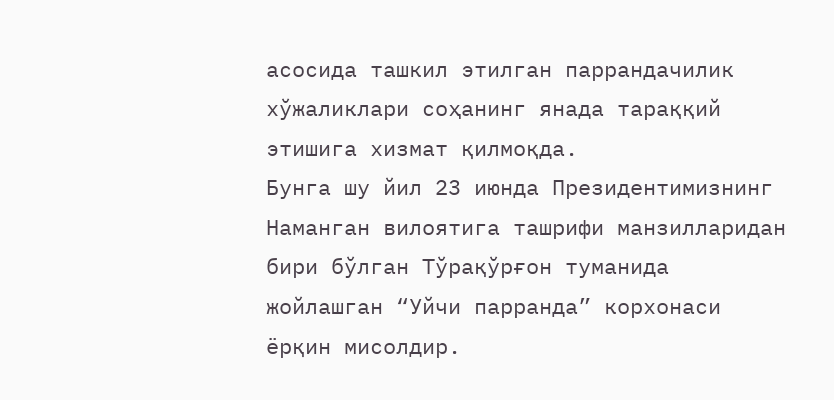асосида ташкил этилган паррандачилик хўжаликлари соҳанинг янада тараққий этишига хизмат қилмоқда.
Бунга шу йил 23 июнда Президентимизнинг Наманган вилоятига ташрифи манзилларидан бири бўлган Тўрақўрғон туманида жойлашган “Уйчи парранда” корхонаси ёрқин мисолдир.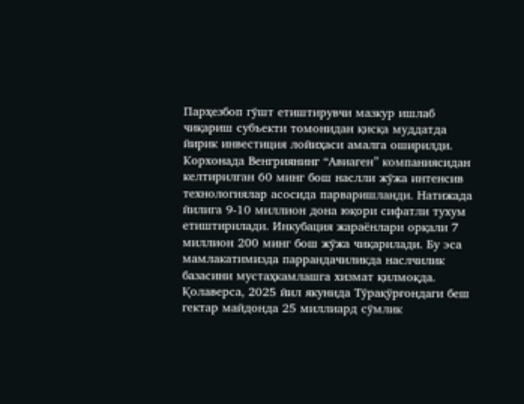Парҳезбоп гўшт етиштирувчи мазкур ишлаб чиқариш субъекти томонидан қисқа муддатда йирик инвестиция лойиҳаси амалга оширилди. Корхонада Венгриянинг “Авиаген” компаниясидан келтирилган 60 минг бош наслли жўжа интенсив технологиялар асосида парваришланди. Натижада йилига 9-10 миллион дона юқори сифатли тухум етиштирилади. Инкубация жараёнлари орқали 7 миллион 200 минг бош жўжа чиқарилади. Бу эса мамлакатимизда паррандачиликда наслчилик базасини мустаҳкамлашга хизмат қилмоқда.
Қолаверса, 2025 йил якунида Тўрақўрғондаги беш гектар майдонда 25 миллиард сўмлик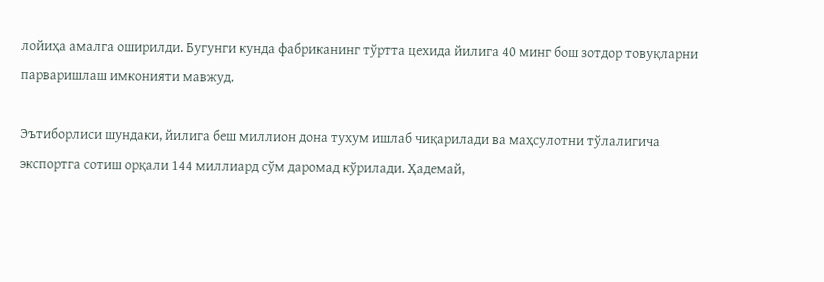лойиҳа амалга оширилди. Бугунги кунда фабриканинг тўртта цехида йилига 40 минг бош зотдор товуқларни парваришлаш имконияти мавжуд.

Эътиборлиси шундаки, йилига беш миллион дона тухум ишлаб чиқарилади ва маҳсулотни тўлалигича экспортга сотиш орқали 144 миллиард сўм даромад кўрилади. Ҳадемай,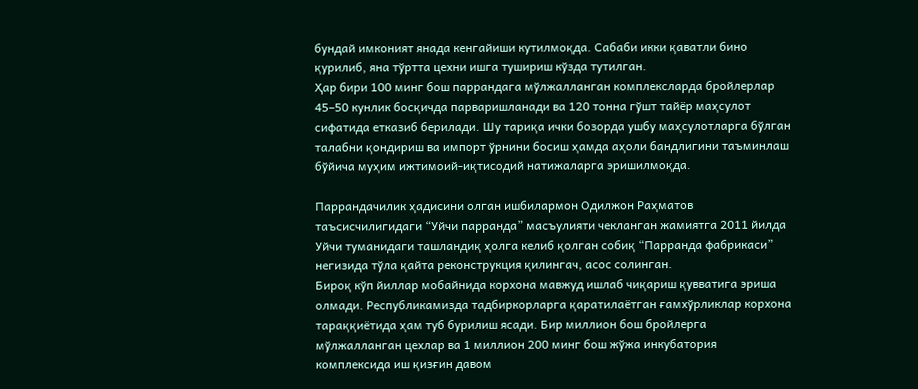бундай имконият янада кенгайиши кутилмоқда. Сабаби икки қаватли бино қурилиб, яна тўртта цехни ишга тушириш кўзда тутилган.
Ҳар бири 100 минг бош паррандага мўлжалланган комплексларда бройлерлар 45–50 кунлик босқичда парваришланади ва 120 тонна гўшт тайёр маҳсулот сифатида етказиб берилади. Шу тариқа ички бозорда ушбу маҳсулотларга бўлган талабни қондириш ва импорт ўрнини босиш ҳамда аҳоли бандлигини таъминлаш бўйича муҳим ижтимоий-иқтисодий натижаларга эришилмоқда.

Паррандачилик ҳадисини олган ишбилармон Одилжон Раҳматов таъсисчилигидаги “Уйчи парранда” масъулияти чекланган жамиятга 2011 йилда Уйчи туманидаги ташландиқ ҳолга келиб қолган собиқ “Парранда фабрикаси” негизида тўла қайта реконструкция қилингач, асос солинган.
Бироқ кўп йиллар мобайнида корхона мавжуд ишлаб чиқариш қувватига эриша олмади. Республикамизда тадбиркорларга қаратилаётган ғамхўрликлар корхона тараққиётида ҳам туб бурилиш ясади. Бир миллион бош бройлерга мўлжалланган цехлар ва 1 миллион 200 минг бош жўжа инкубатория комплексида иш қизғин давом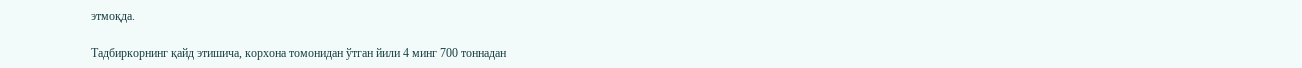этмоқда.

Тадбиркорнинг қайд этишича, корхона томонидан ўтган йили 4 минг 700 тоннадан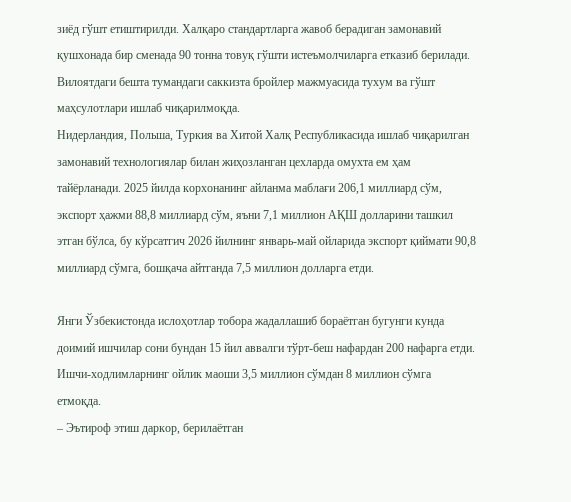зиёд гўшт етиштирилди. Халқаро стандартларга жавоб берадиган замонавий қушхонада бир сменада 90 тонна товуқ гўшти истеъмолчиларга етказиб берилади. Вилоятдаги бешта тумандаги саккизта бройлер мажмуасида тухум ва гўшт маҳсулотлари ишлаб чиқарилмоқда.
Нидерландия, Польша, Туркия ва Хитой Халқ Республикасида ишлаб чиқарилган замонавий технологиялар билан жиҳозланган цехларда омухта ем ҳам тайёрланади. 2025 йилда корхонанинг айланма маблағи 206,1 миллиард сўм, экспорт ҳажми 88,8 миллиард сўм, яъни 7,1 миллион АҚШ долларини ташкил этган бўлса, бу кўрсатгич 2026 йилнинг январь-май ойларида экспорт қиймати 90,8 миллиард сўмга, бошқача айтганда 7,5 миллион долларга етди.

Янги Ўзбекистонда ислоҳотлар тобора жадаллашиб бораётган бугунги кунда доимий ишчилар сони бундан 15 йил аввалги тўрт-беш нафардан 200 нафарга етди. Ишчи-ходлимларнинг ойлик маоши 3,5 миллион сўмдан 8 миллион сўмга етмоқда.
– Эътироф этиш даркор, берилаётган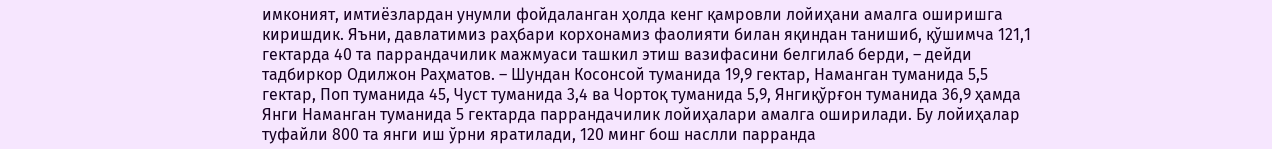имконият, имтиёзлардан унумли фойдаланган ҳолда кенг қамровли лойиҳани амалга оширишга киришдик. Яъни, давлатимиз раҳбари корхонамиз фаолияти билан яқиндан танишиб, қўшимча 121,1 гектарда 40 та паррандачилик мажмуаси ташкил этиш вазифасини белгилаб берди, – дейди тадбиркор Одилжон Раҳматов. – Шундан Косонсой туманида 19,9 гектар, Наманган туманида 5,5 гектар, Поп туманида 45, Чуст туманида 3,4 ва Чортоқ туманида 5,9, Янгиқўрғон туманида 36,9 ҳамда Янги Наманган туманида 5 гектарда паррандачилик лойиҳалари амалга оширилади. Бу лойиҳалар туфайли 800 та янги иш ўрни яратилади, 120 минг бош наслли парранда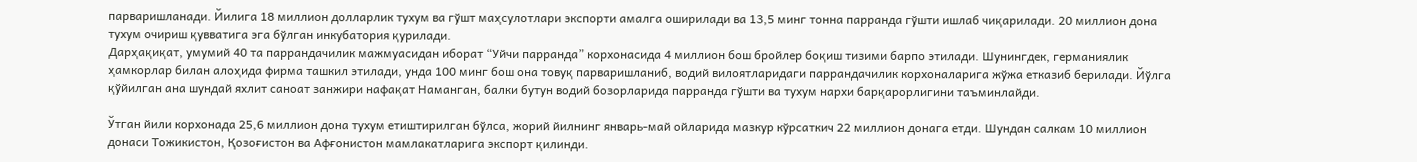парваришланади. Йилига 18 миллион долларлик тухум ва гўшт маҳсулотлари экспорти амалга оширилади ва 13,5 минг тонна парранда гўшти ишлаб чиқарилади. 20 миллион дона тухум очириш қувватига эга бўлган инкубатория қурилади.
Дарҳақиқат, умумий 40 та паррандачилик мажмуасидан иборат “Уйчи парранда” корхонасида 4 миллион бош бройлер боқиш тизими барпо этилади. Шунингдек, германиялик ҳамкорлар билан алоҳида фирма ташкил этилади, унда 100 минг бош она товуқ парваришланиб, водий вилоятларидаги паррандачилик корхоналарига жўжа етказиб берилади. Йўлга қўйилган ана шундай яхлит саноат занжири нафақат Наманган, балки бутун водий бозорларида парранда гўшти ва тухум нархи барқарорлигини таъминлайди.

Ўтган йили корхонада 25,6 миллион дона тухум етиштирилган бўлса, жорий йилнинг январь-май ойларида мазкур кўрсаткич 22 миллион донага етди. Шундан салкам 10 миллион донаси Тожикистон, Қозоғистон ва Афғонистон мамлакатларига экспорт қилинди.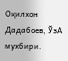Оқилхон Дадабоев, ЎзА мухбири.